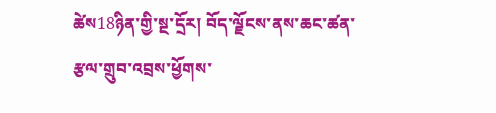ཚེས18ཉིན་གྱི་སྔ་དྲོར། བོད་ལྗོངས་ནས་ཆང་ཚན་རྩལ་གྲུབ་འབྲས་ཕྱོགས་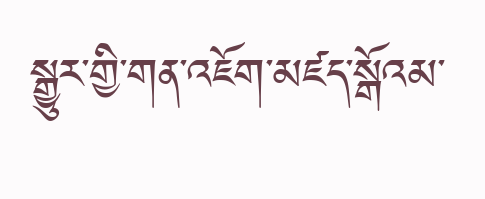སྒྱུར་གྱི་གན་འཇོག་མཛད་སྒོའམ་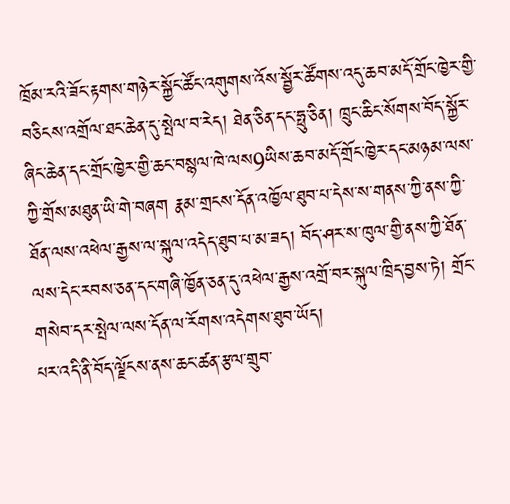ཁྲོམ་རའི་ཟོང་རྟགས་གཉེར་སྐྱོང་ཚོང་འགུགས་འོས་སྦྱོར་ཚོགས་འདུ་ཆབ་མདོ་གྲོང་ཁྱེར་གྱི་བཅིངས་འགྲོལ་ཐང་ཆེན་དུ་སྤེལ་བ་རེད། ཐེན་ཅིན་དང་ཧྥུ་ཅིན། ཁྲུང་ཆིང་སོགས་བོད་སྐྱོར་ཞིང་ཆེན་དང་གྲོང་ཁྱེར་གྱི་ཆང་བསྙལ་ཁེ་ལས9ཡིས་ཆབ་མདོ་གྲོང་ཁྱེར་དང་མཉམ་ལས་ཀྱི་གྲོས་མཐུན་ཡི་གེ་བཞག རྣམ་གྲངས་དོན་འཁྱོལ་ཐུབ་པ་དེས་ས་གནས་ཀྱི་ནས་ཀྱི་ཐོན་ལས་འཕེལ་རྒྱས་ལ་སྐུལ་འདེད་ཐུབ་པ་མ་ཟད། བོད་ཤར་ས་ཁུལ་གྱི་ནས་ཀྱི་ཐོན་ལས་དེང་རབས་ཅན་དང་གཞི་ཁྱོན་ཅན་དུ་འཕེལ་རྒྱས་འགྲོ་བར་སྐུལ་ཁྲིད་བྱས་ཏེ། གྲོང་གསེབ་དར་སྤེལ་ལས་དོན་ལ་རོགས་འདེགས་ཐུབ་ཡོད།
པར་འདི་ནི་བོད་ལྗོངས་ནས་ཆང་ཚན་རྩལ་གྲུབ་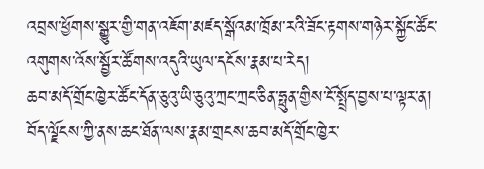འབྲས་ཕྱོགས་སྒྱུར་གྱི་གན་འཇོག་མཛད་སྒོའམ་ཁྲོམ་རའི་ཟོང་རྟགས་གཉེར་སྐྱོང་ཚོང་འགུགས་འོས་སྦྱོར་ཚོགས་འདུའི་ཡུལ་དངོས་རྣམ་པ་རེད།
ཆབ་མདོ་གྲོང་ཁྱེར་ཚོང་དོན་ཅུའུ་ཡི་ཅུའུ་ཀྲང་ཀྲང་ཅིན་ཧྥུན་གྱིས་ངོ་སྤྲོད་བྱས་པ་ལྟར་ན། བོད་ལྗོངས་ཀྱི་ནས་ཆང་ཐོན་ལས་རྣམ་གྲངས་ཆབ་མདོ་གྲོང་ཁྱེར་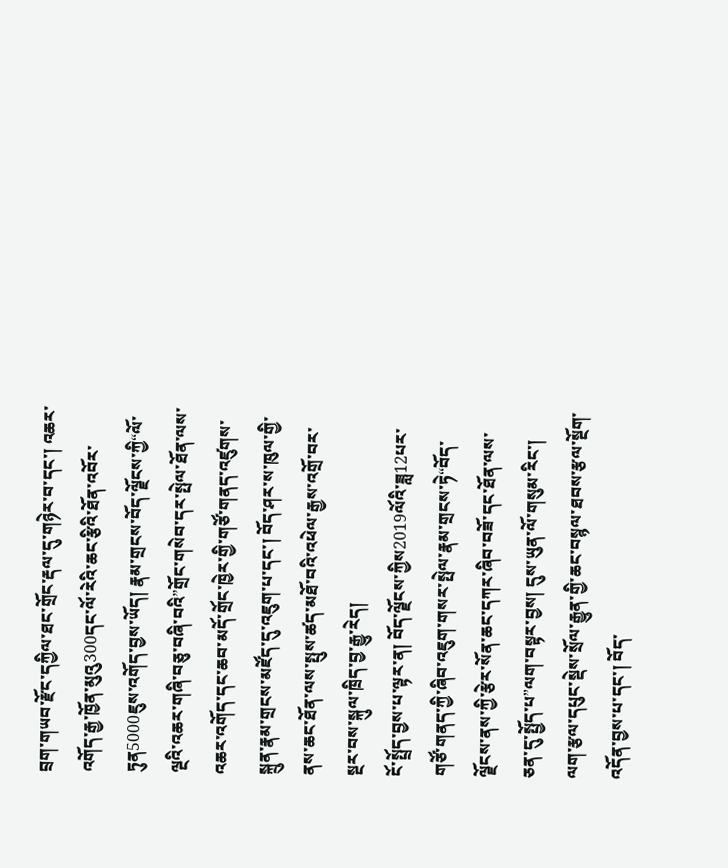བྲག་གཡབ་རྫོང་དཀྱིལ་ཐང་གྲོང་རྡལ་དུ་གཉེར་བ་དང་། འཆར་འགོད་རྒྱ་ཁྱོན་མུའུ300དང་ལོ་རེའི་ཆང་རྩིའི་ཐོན་འབོར་ཏུན5000ཇུས་འགོད་བྱས་ཡོད། རྣམ་གྲངས་བོད་ལྗོངས་ཀྱི“ལོ་ལྔའི་འཆར་གཞི་བཅུ་བཞི་བའི”གྲོང་གསེབ་དར་སྤེལ་ཐོན་ལས་འཆར་འགོད་དང་ཆབ་མདོ་གྲོང་ཁྱེར་གྱི་གཙོ་གནད་འཛུགས་སྐྲུན་རྣམ་གྲངས་མཛོད་དུ་འཇུག་པ་དང་། བོད་ཤར་ས་ཁུལ་གྱི་ནས་ཆང་ཐོན་ལས་སྤུས་ཚད་མཐོ་བའི་འཕེལ་རྒྱས་འགྲོ་བར་སྔར་བས་སྐུལ་ཁྲིད་བྱ་རྒྱུ་རེད།
ངོ་སྤྲོད་བྱས་པ་ལྟར་ན། བོད་ལྗོངས་ཀྱིས2019ལོའི་ཟླ12པར་གཙོ་གནད་ཀྱི་ཞིབ་འཇུག་གསར་སྤེལ་རྣམ་གྲངས་ཏེ“བོད་ལྗོངས་ནས་ཀྱི་རྩེར་སོན་ཆང་དཀར་ཞིབ་བཟོ་དང་ཐོན་ལས་ཅན་དུ་སྤྱོད་པ”ལག་བསྟར་བྱས། དུས་ཡུན་ལོ་གསུམ་རིང་། ལག་རྩལ་དཔུང་སྡེས་སྲོལ་རྒྱུན་གྱི་ཆང་བསྙལ་ཐབས་རྩལ་སྔོག་འདོན་བྱས་པ་དང་། བོད་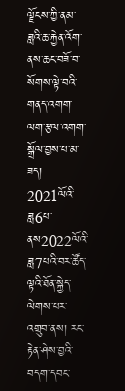ལྗོངས་ཀྱི་ནམ་ཟླའི་ཆ་རྐྱེན་འོག་ནས་ཆང་བཟོ་བ་སོགས་ལྟེ་བའི་གནད་འགག་ལག་རྩལ་འགག་སྒྲོལ་བྱས་པ་མ་ཟད། 2021ལོའི་ཟླ6པ་ནས2022ལོའི་ཟླ7པའི་བར་ཚོད་ལྟའི་ཐོན་སྐྱེད་ལེགས་པར་འགྲུབ་ནས། རང་རྟེན་ཤེས་བྱའི་བདག་དབང་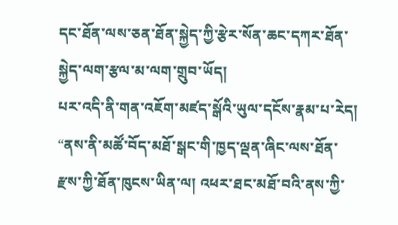དང་ཐོན་ལས་ཅན་ཐོན་སྐྱེད་ཀྱི་རྩེར་སོན་ཆང་དཀར་ཐོན་སྐྱེད་ལག་རྩལ་མ་ལག་གྲུབ་ཡོད།
པར་འདི་ནི་གན་འཇོག་མཛད་སྒོའི་ཡུལ་དངོས་རྣམ་པ་རེད།
“ནས་ནི་མཚོ་བོད་མཐོ་སྒང་གི་ཁྱད་ལྡན་ཞིང་ལས་ཐོན་རྫས་ཀྱི་ཐོན་ཁུངས་ཡིན་ལ། འཕར་ཐང་མཐོ་བའི་ནས་ཀྱི་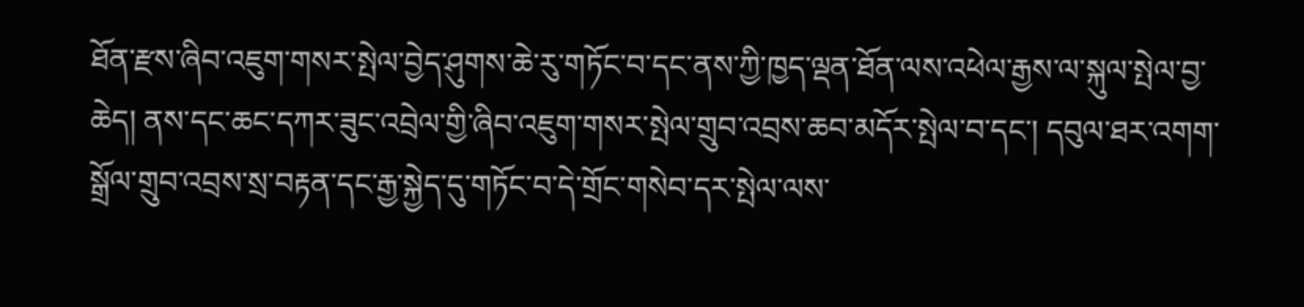ཐོན་རྫས་ཞིབ་འཇུག་གསར་སྤེལ་བྱེད་ཤུགས་ཆེ་རུ་གཏོང་བ་དང་ནས་ཀྱི་ཁྱད་ལྡན་ཐོན་ལས་འཕེལ་རྒྱས་ལ་སྐུལ་སྤེལ་བྱ་ཆེད། ནས་དང་ཆང་དཀར་ཟུང་འབྲེལ་གྱི་ཞིབ་འཇུག་གསར་སྤེལ་གྲུབ་འབྲས་ཆབ་མདོར་སྤེལ་བ་དང་། དབུལ་ཐར་འགག་སྒྲོལ་གྲུབ་འབྲས་སྲ་བརྟན་དང་རྒྱ་སྐྱེད་དུ་གཏོང་བ་དེ་གྲོང་གསེབ་དར་སྤེལ་ལས་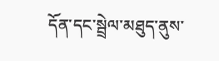དོན་དང་སྦྲེལ་མཐུད་ནུས་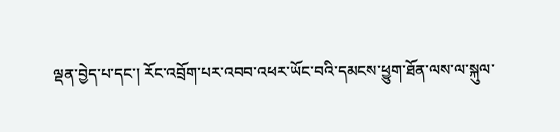ལྡན་བྱེད་པ་དང་། རོང་འབྲོག་པར་འབབ་འཕར་ཡོང་བའི་དམངས་ཕྱུག་ཐོན་ལས་ལ་སྐུལ་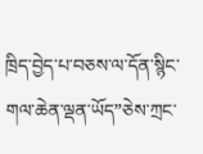ཁྲིད་བྱེད་པ་བཅས་ལ་དོན་སྙིང་གལ་ཆེན་ལྡན་ཡོད”ཅེས་ཀྲང་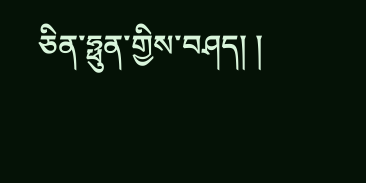ཅིན་ཧྥུན་གྱིས་བཤད། །